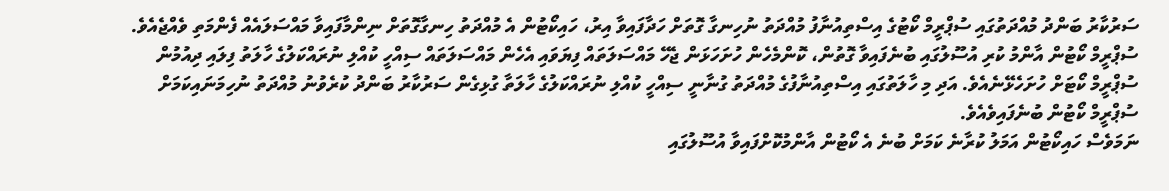ސަރުކާރު ބަންދު މުއްދަތުގައި ސުޕްރީމް ކޯޓުގެ އިސްތިއުނާފު މުއްދަތު ނުހިނގާ ގޮތަށް ހަދާފައިވާ އިރު، ހައިކޯޓުން އެ މުއްދަތު ހިނގާގޮތަށް ނިންމާފައިވާ މައްސަލައެއް ފެންމަތި ވެއްޖެއެވެ.
ސުޕްރީމް ކޯޓުން އާންމު ކުރި އުސޫލުގައި ބުނެފައިވާ ގޮތުން، ކޮންމެހެން ހުށަހަޅަން ޖެހޭ މައްސަލަތައް ފިޔަވައި އެހެން މައްސަލަތައް ސިއްހީ ކުއްލި ނުރައްކަލުގެ ހާލަތު ފިލައި ދިއުމުން ސުޕްރީމް ކޯޓަށް ހުށަހެޅޭނެއެވެ. އަދި މި ހާލަތުގައި އިސްތިއުނާފުގެ މުއްދަތު ގުނާނީ ސިއްހީ ކުއްލި ނުރައްކަލުގެ ހާލަތާ ގުޅިގެން ސަރުކާރު ބަންދު ކުރެވުނު މުއްދަތު ނުހިމަނައިކަމަށް ސުޕްރީމް ކޯޓުން ބުނެފައިވެއެވެ.
ނަމަވެސް ހައިކޯޓުން އަމަލު ކުރާނެ ކަމަށް ބުނެ އެ ކޯޓުން އާންމުކޮށްފައިވާ އުސޫލުގައި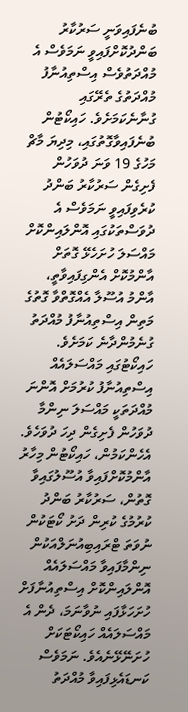ބުނެފައިވަނީ ސަރުކާރު ބަންދުކޮށްފައިވީ ނަމަވެސް އެ މުއްދަތުވެސް އިސްތިއުނާފު މުއްދަތުގެ ތެރޭގައި ގުނާނެކަމަށެވެ. ހައިކޯޓުން ބުނެފައިވާގޮތުގައި، މިދިޔަ މާޗް މަހުގެ 19 ވަނަ ދުވަހުން ފެށިގެން ސަރުކާރު ބަންދު ކުރެވިފައިވީ ނަމަވެސް އެ ދުވަސްތަކުގައި އޮންލައިންކޮށް މައްސަލަ ހުށަހެޅޭ ގޮތަށް އާންމުކޮށް އެންގިފައިވާތީ، އާންމު އުސޫލާ އެއްގޮތްވާ ގޮތުގެ މަތިން އިސްތިއުނާފު މުއްދަތު ގުނެމުންދާނެ ކަމަށެވެ.
ހައިކޯޓުގައި މައްސަލައެއް އިސްތިއުނާފު ކުރުމަށް އޮންނަ މުއްދަތަކީ މައްސަލަ ނިންމާ ދުވަހުން ފެށިގެން ދިހަ ދުވަހެވެ. އެހެންކަމުން، ހައިކޯޓުން މިހާރު އާންމުކޮށްފައިވާ އުސޫލުގައިވާ ގޮތުން، ސަރުކާރު ބަންދު ކުރުމުގެ ކުރިން ދަށު ކޯޓަކުން ނުވަތަ ޓްރައިބިއުނަލްއަކުން ނިންމާފައިވާ މައްސަލައެއް އޮންލައިންކޮށް އިސްތިއުނާފަށް ހުށަހަޅާފައި ނުވާނަމަ، ދެން އެ މައްސަލައެއް ހައިކޯޓަކަށް ހުށަނޭޅޭނެއެވެ. ނަމަވެސް ކަނޑައެޅިފައިވާ މުއްދަތު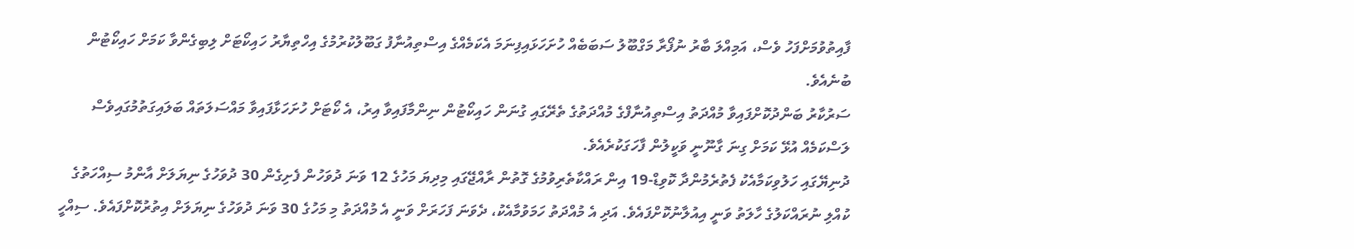ފާއިތުވުމަށްފަހު ވެސް، އަމިއްލަ ބާރު ނުފޯރާ މަގްބޫލު ސަބަބެއް ހުށަހަޅައިފިނަމަ އެކަމެއްގެ އިސްތިއުނާފު ގަބޫލުކުރުމުގެ އިހްތިޔާރު ހައިކޯޓަށް ލިބިގެންވާ ކަމަށް ހައިކޯޓުން ބުނެއެވެ.
ސަރުކާރު ބަންދުކޮށްފައިވާ މުއްދަތު އިސްތިއުނާފްގެ މުއްދަތުގެ ތެރޭގައި ގުނަން ހައިކޯޓުން ނިންމާފައިވާ އިރު، އެ ކޯޓަށް ހުށަހަޅާފައިވާ މައްސަލަތައް ބަލައިގަތުމުގައިވެސް ލަސްކަމެއް އުޅޭ ކަމަށް ގިނަ ގާނޫނީ ވަކީލުން ފާހަގަކުރެއެވެ.
ދުނިޔޭގައި ހަލުވިކަމާއެކު ފެތުރެމުންދާ ކޮވިޑް-19 އިން ރައްކާތެރިވުމުގެ ގޮތުން ރާއްޖޭގައި މިދިޔަ މަހުގެ 12 ވަނަ ދުވަހުން ފެށިގެން 30 ދުވަހުގެ ނިޔަލަށް އާންމު ސިއްހަތުގެ ކުއްލި ނުރައްކަލުގެ ހާލަތު ވަނީ އިއުލާނުކޮށްފައެވެ. އަދި އެ މުއްދަތު ހަމަވުމާއެކު، ދެވަނަ ފަހަރަށް ވަނީ އެ މުއްދަތު މި މަހުގެ 30 ވަނަ ދުވަހުގެ ނިޔަލަށް އިތުރުކޮށްފައެވެ. ސިއްހީ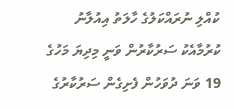ކުއްލި ނުރައްކަލުގެ ހާލަތު އިއުލާނު ކުރުމާއެކު ސަރުކާރުން ވަނީ މިދިޔަ މަހުގެ 19 ވަނަ ދުވަހުން ފެށިގެން ސަރުކާރުގެ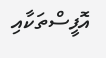އޮފީސްތަކާއި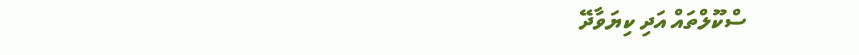ސްކޫލްތައް އަދި ކިޔަވާދޭ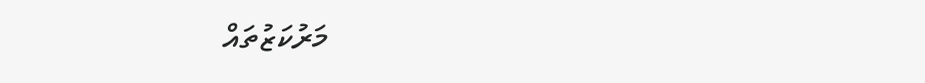މަރުކަޒުތައް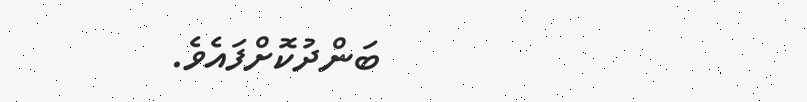ބަންދުކޮށްފައެވެ.